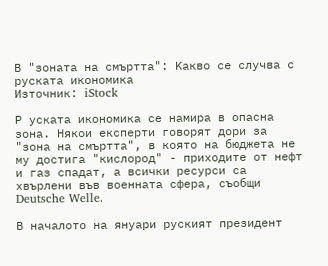В "зоната на смъртта": Kакво се случва с руската икономика
Източник: iStock

Р уската икономика се намира в опасна зона. Някои експерти говорят дори за "зона на смъртта", в която на бюджета не му достига "кислород" - приходите от нефт и газ спадат, а всички ресурси са хвърлени във военната сфера, съобщи Deutsche Welle.

В началото на януари руският президент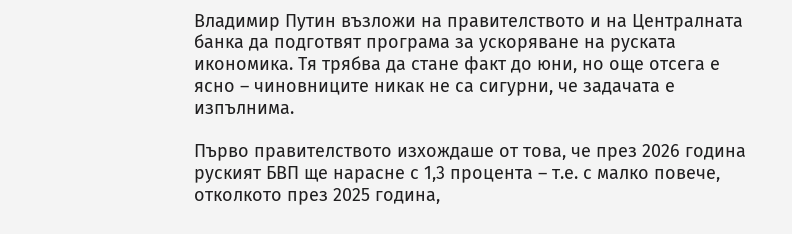Владимир Путин възложи на правителството и на Централната банка да подготвят програма за ускоряване на руската икономика. Тя трябва да стане факт до юни, но още отсега е ясно – чиновниците никак не са сигурни, че задачата е изпълнима.

Първо правителството изхождаше от това, че през 2026 година руският БВП ще нарасне с 1,3 процента – т.е. с малко повече, отколкото през 2025 година,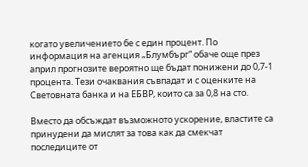когато увеличението бе с един процент. По информация на агенция „Блумбърг“ обаче още през април прогнозите вероятно ще бъдат понижени до 0,7-1 процента. Тези очаквания съвпадат и с оценките на Световната банка и на ЕБВР, които са за 0,8 на сто.

Вместо да обсъждат възможното ускорение, властите са принудени да мислят за това как да смекчат последиците от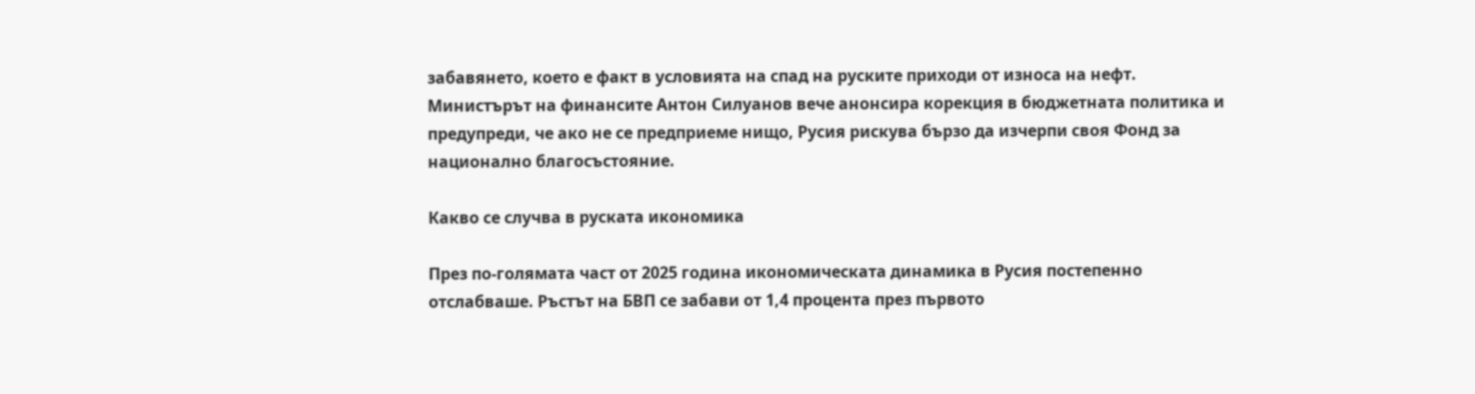забавянето, което е факт в условията на спад на руските приходи от износа на нефт. Министърът на финансите Антон Силуанов вече анонсира корекция в бюджетната политика и предупреди, че ако не се предприеме нищо, Русия рискува бързо да изчерпи своя Фонд за национално благосъстояние.

Какво се случва в руската икономика

През по-голямата част от 2025 година икономическата динамика в Русия постепенно отслабваше. Ръстът на БВП се забави от 1,4 процента през първото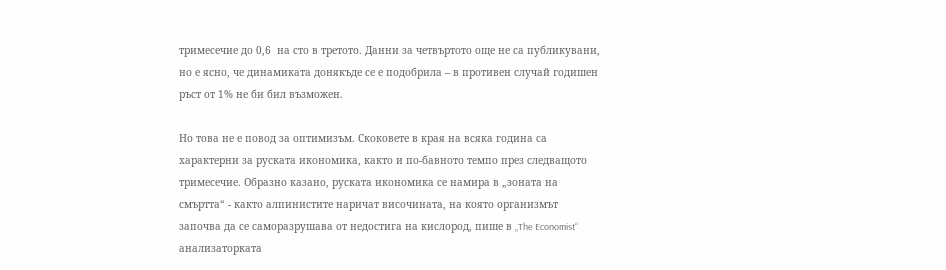тримесечие до 0,6  на сто в третото. Данни за четвъртото още не са публикувани, но е ясно, че динамиката донякъде се е подобрила – в противен случай годишен ръст от 1% не би бил възможен.

Но това не е повод за оптимизъм. Скоковете в края на всяка година са характерни за руската икономика, както и по-бавното темпо през следващото тримесечие. Образно казано, руската икономика се намира в „зоната на смъртта“ - както алпинистите наричат височината, на която организмът започва да се саморазрушава от недостига на кислород, пише в „The Economist“ анализаторката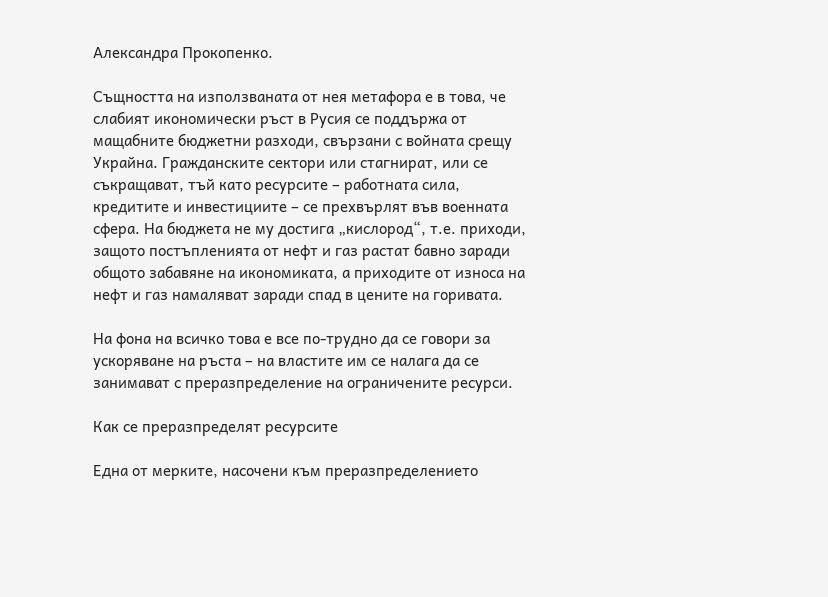Александра Прокопенко.

Същността на използваната от нея метафора е в това, че слабият икономически ръст в Русия се поддържа от мащабните бюджетни разходи, свързани с войната срещу Украйна. Гражданските сектори или стагнират, или се съкращават, тъй като ресурсите – работната сила, кредитите и инвестициите – се прехвърлят във военната сфера. На бюджета не му достига „кислород“, т.е. приходи, защото постъпленията от нефт и газ растат бавно заради общото забавяне на икономиката, а приходите от износа на нефт и газ намаляват заради спад в цените на горивата.

На фона на всичко това е все по-трудно да се говори за ускоряване на ръста – на властите им се налага да се занимават с преразпределение на ограничените ресурси.

Как се преразпределят ресурсите

Една от мерките, насочени към преразпределението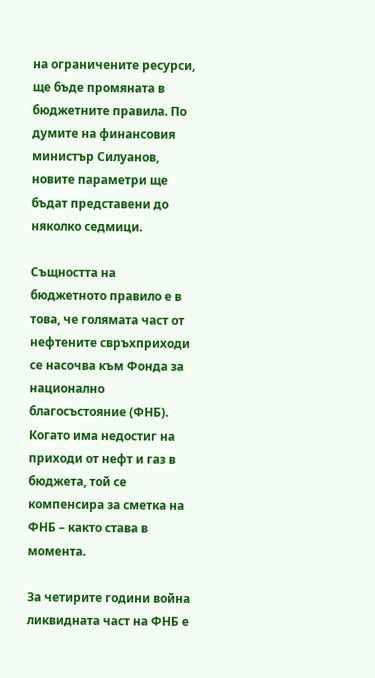на ограничените ресурси, ще бъде промяната в бюджетните правила. По думите на финансовия министър Силуанов, новите параметри ще бъдат представени до няколко седмици.

Същността на бюджетното правило е в това, че голямата част от нефтените свръхприходи се насочва към Фонда за национално благосъстояние (ФНБ). Когато има недостиг на приходи от нефт и газ в бюджета, той се компенсира за сметка на ФНБ – както става в момента.

За четирите години война ликвидната част на ФНБ е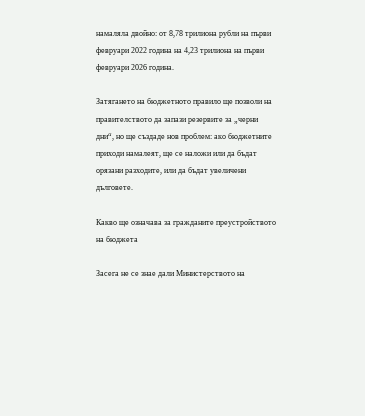намаляла двойно: от 8,78 трилиона рубли на първи февруари 2022 година на 4,23 трилиона на първи февруари 2026 година.

Затягането на бюджетното правило ще позволи на правителството да запази резервите за „черни дни“, но ще създаде нов проблем: ако бюджетните приходи намалеят, ще се наложи или да бъдат орязани разходите, или да бъдат увеличени дълговете.

Какво ще означава за гражданите преустройството на бюджета

Засега не се знае дали Министерството на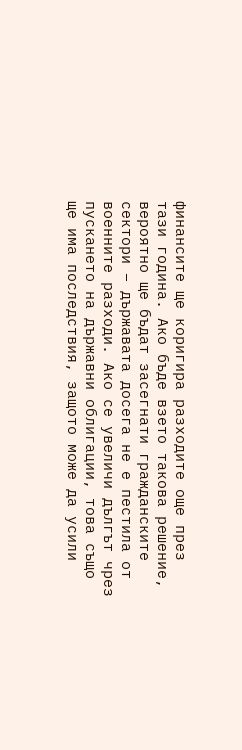финансите ще коригира разходите още през тази година. Ако бъде взето такова решение, вероятно ще бъдат засегнати гражданските сектори – държавата досега не е пестила от военните разходи. Ако се увеличи дългът чрез пускането на държавни облигации, това също ще има последствия, защото може да усили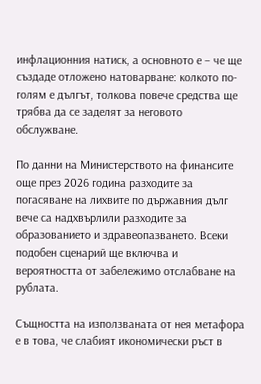инфлационния натиск, а основното е – че ще създаде отложено натоварване: колкото по-голям е дългът, толкова повече средства ще трябва да се заделят за неговото обслужване.

По данни на Министерството на финансите още през 2026 година разходите за погасяване на лихвите по държавния дълг вече са надхвърлили разходите за образованието и здравеопазването. Всеки подобен сценарий ще включва и вероятността от забележимо отслабване на рублата.

Същността на използваната от нея метафора е в това, че слабият икономически ръст в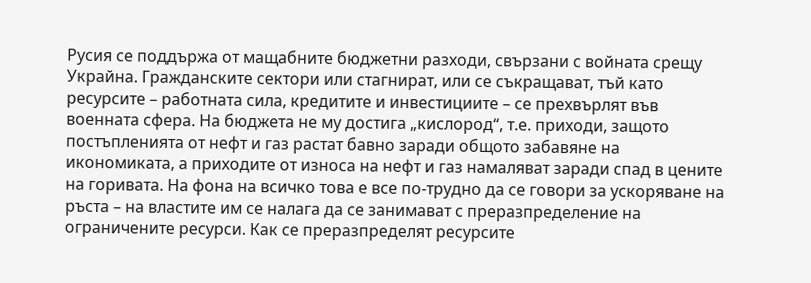Русия се поддържа от мащабните бюджетни разходи, свързани с войната срещу Украйна. Гражданските сектори или стагнират, или се съкращават, тъй като ресурсите – работната сила, кредитите и инвестициите – се прехвърлят във военната сфера. На бюджета не му достига „кислород“, т.е. приходи, защото постъпленията от нефт и газ растат бавно заради общото забавяне на икономиката, а приходите от износа на нефт и газ намаляват заради спад в цените на горивата. На фона на всичко това е все по-трудно да се говори за ускоряване на ръста – на властите им се налага да се занимават с преразпределение на ограничените ресурси. Как се преразпределят ресурсите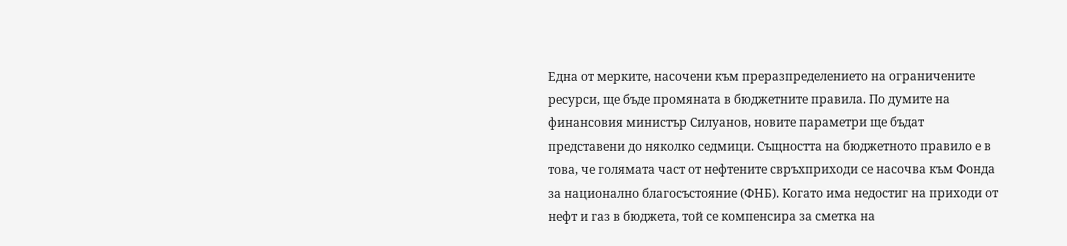Една от мерките, насочени към преразпределението на ограничените ресурси, ще бъде промяната в бюджетните правила. По думите на финансовия министър Силуанов, новите параметри ще бъдат представени до няколко седмици. Същността на бюджетното правило е в това, че голямата част от нефтените свръхприходи се насочва към Фонда за национално благосъстояние (ФНБ). Когато има недостиг на приходи от нефт и газ в бюджета, той се компенсира за сметка на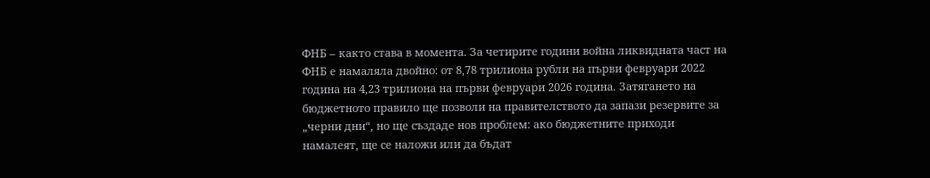ФНБ – както става в момента. За четирите години война ликвидната част на ФНБ е намаляла двойно: от 8,78 трилиона рубли на първи февруари 2022 година на 4,23 трилиона на първи февруари 2026 година. Затягането на бюджетното правило ще позволи на правителството да запази резервите за „черни дни“, но ще създаде нов проблем: ако бюджетните приходи намалеят, ще се наложи или да бъдат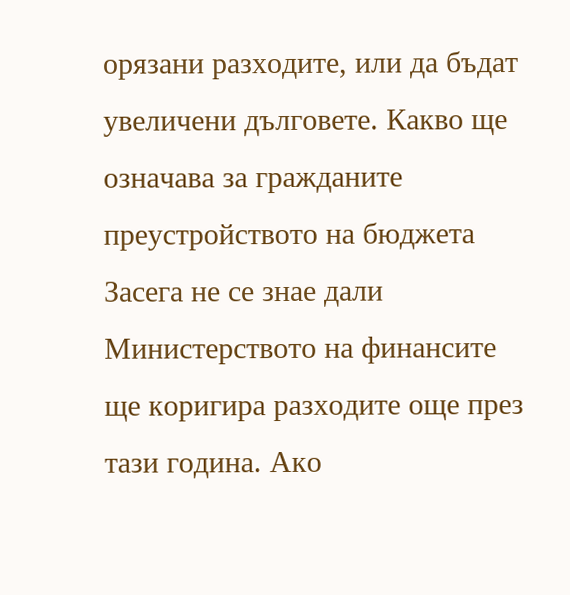орязани разходите, или да бъдат увеличени дълговете. Какво ще означава за гражданите преустройството на бюджета Засега не се знае дали Министерството на финансите ще коригира разходите още през тази година. Ако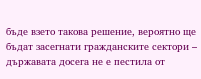бъде взето такова решение, вероятно ще бъдат засегнати гражданските сектори – държавата досега не е пестила от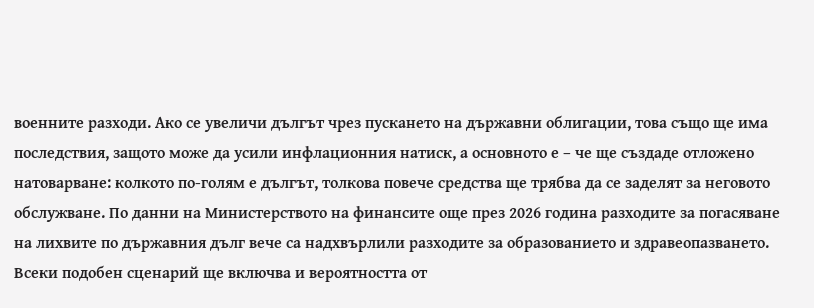военните разходи. Ако се увеличи дългът чрез пускането на държавни облигации, това също ще има последствия, защото може да усили инфлационния натиск, а основното е – че ще създаде отложено натоварване: колкото по-голям е дългът, толкова повече средства ще трябва да се заделят за неговото обслужване. По данни на Министерството на финансите още през 2026 година разходите за погасяване на лихвите по държавния дълг вече са надхвърлили разходите за образованието и здравеопазването. Всеки подобен сценарий ще включва и вероятността от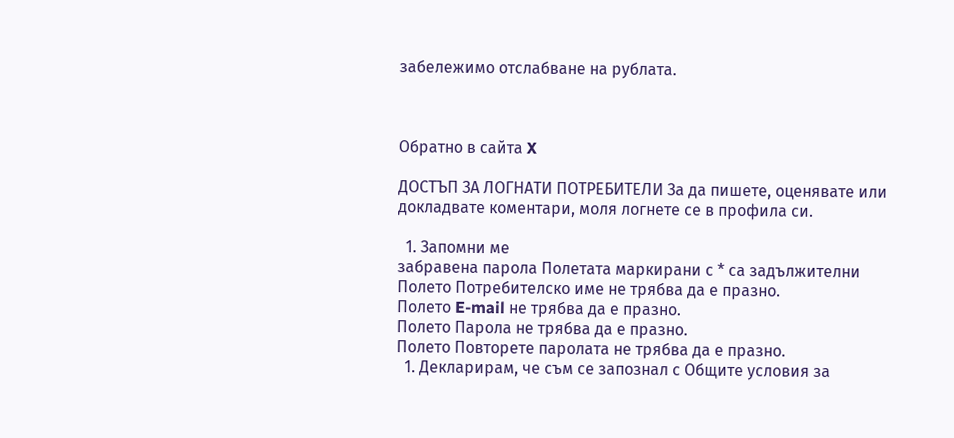забележимо отслабване на рублата.



Обратно в сайта X

ДОСТЪП ЗА ЛОГНАТИ ПОТРЕБИТЕЛИ За да пишете, оценявате или докладвате коментари, моля логнете се в профила си.

  1. Запомни ме
забравена парола Полетата маркирани с * са задължителни
Полето Потребителско име не трябва да е празно.
Полето E-mail не трябва да е празно.
Полето Парола не трябва да е празно.
Полето Повторете паролата не трябва да е празно.
  1. Декларирам, че съм се запознал с Общите условия за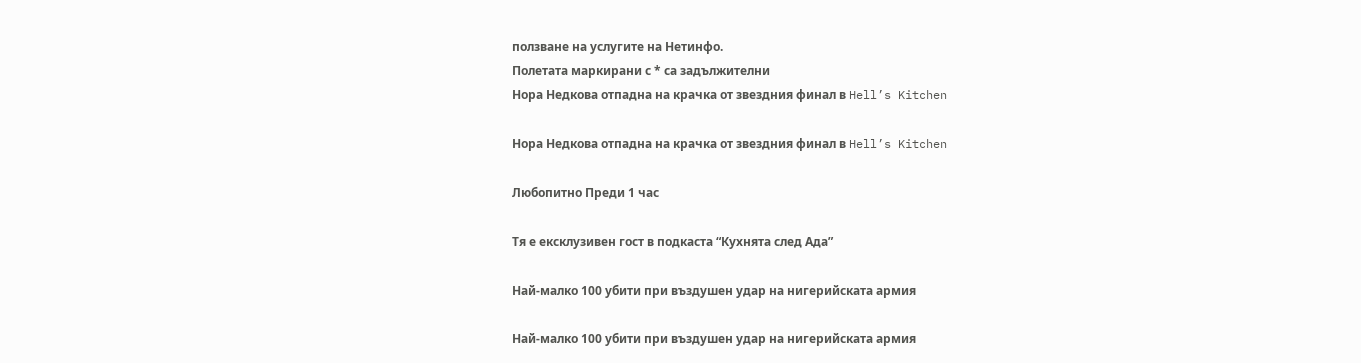ползване на услугите на Нетинфо.
Полетата маркирани с * са задължителни
Нора Недкова отпадна на крачка от звездния финал в Hell’s Kitchen

Нора Недкова отпадна на крачка от звездния финал в Hell’s Kitchen

Любопитно Преди 1 час

Тя е ексклузивен гост в подкаста “Кухнята след Ада”

Най-малко 100 убити при въздушен удар на нигерийската армия

Най-малко 100 убити при въздушен удар на нигерийската армия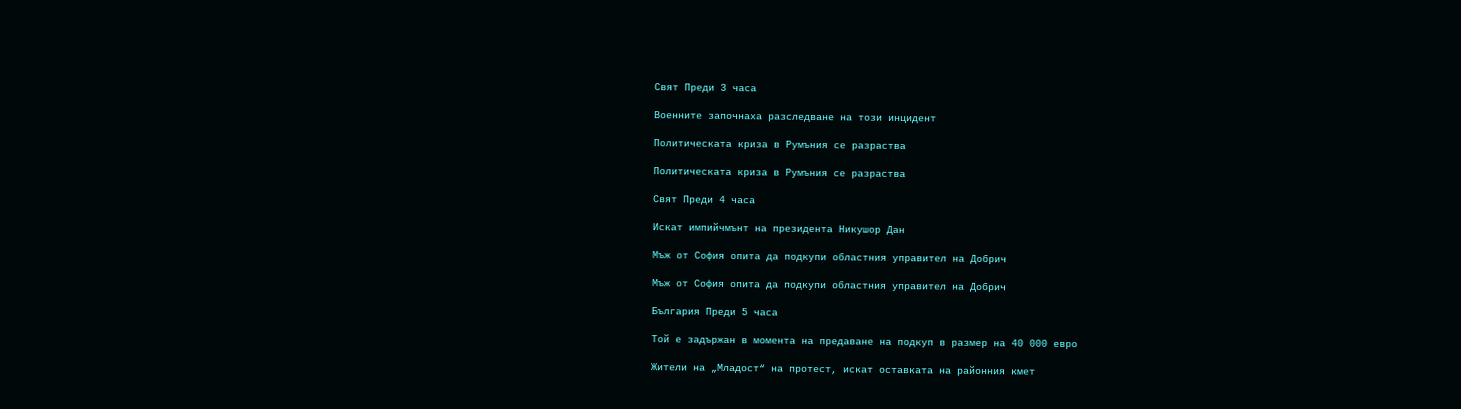Свят Преди 3 часа

Военните започнаха разследване на този инцидент

Политическата криза в Румъния се разраства

Политическата криза в Румъния се разраства

Свят Преди 4 часа

Искат импийчмънт на президента Никушор Дан

Мъж от София опита да подкупи областния управител на Добрич

Мъж от София опита да подкупи областния управител на Добрич

България Преди 5 часа

Той е задържан в момента на предаване на подкуп в размер на 40 000 евро

Жители на „Младост“ на протест, искат оставката на районния кмет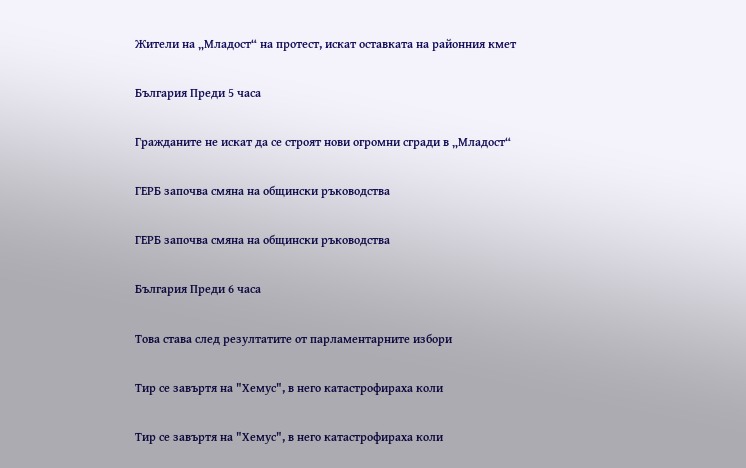Жители на „Младост“ на протест, искат оставката на районния кмет

България Преди 5 часа

Гражданите не искат да се строят нови огромни сгради в „Младост“

ГЕРБ започва смяна на общински ръководства

ГЕРБ започва смяна на общински ръководства

България Преди 6 часа

Това става след резултатите от парламентарните избори

Тир се завъртя на "Хемус", в него катастрофираха коли

Тир се завъртя на "Хемус", в него катастрофираха коли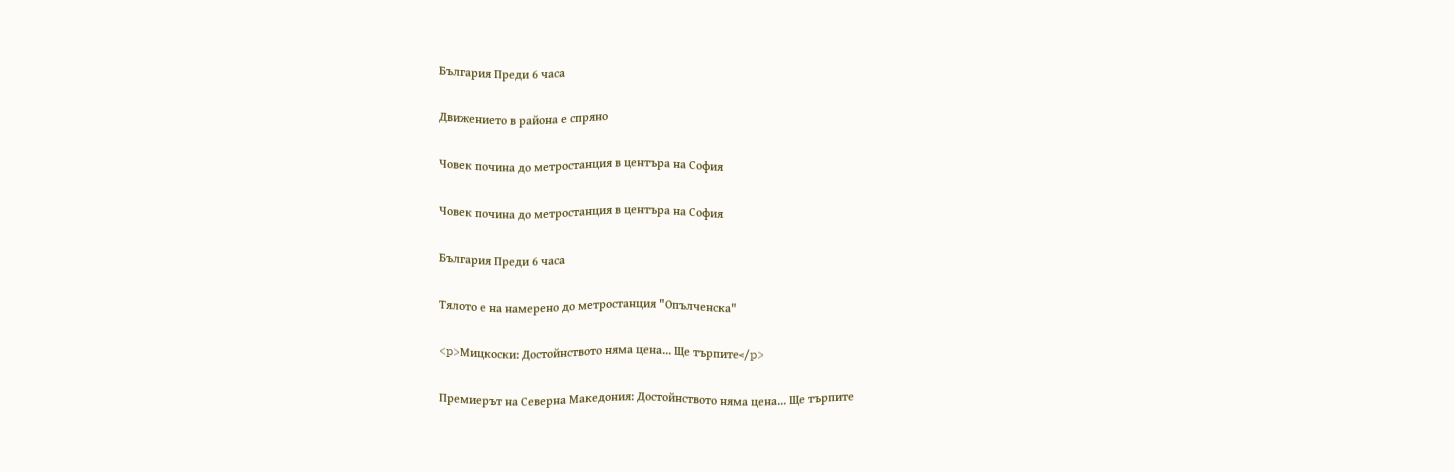България Преди 6 часа

Движението в района е спряно

Човек почина до метростанция в центъра на София

Човек почина до метростанция в центъра на София

България Преди 6 часа

Тялото е на намерено до метростанция "Опълченска"

<p>Мицкоски: Достойнството няма цена... Ще търпите</p>

Премиерът на Северна Македония: Достойнството няма цена... Ще търпите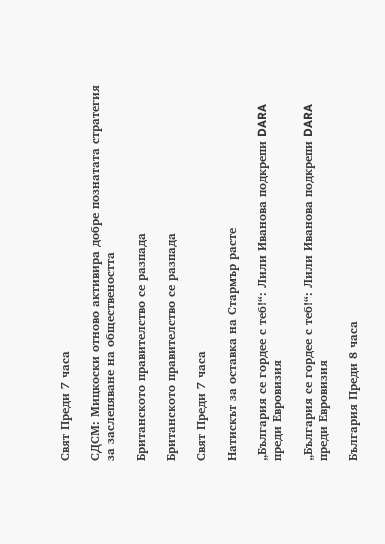Свят Преди 7 часа

СДСМ: Мицкоски отново активира добре познатата стратегия за заслепяване на обществеността

Британското правителство се разпада

Британското правителство се разпада

Свят Преди 7 часа

Натискът за оставка на Стармър расте

„България се гордее с теб!“: Лили Иванова подкрепи DARA преди Евровизия

„България се гордее с теб!“: Лили Иванова подкрепи DARA преди Евровизия

България Преди 8 часа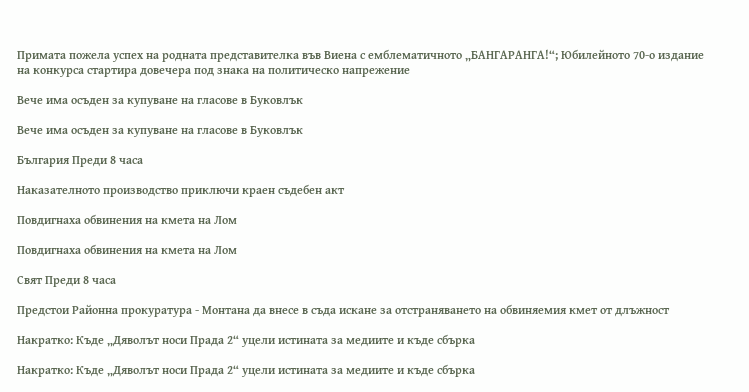Примата пожела успех на родната представителка във Виена с емблематичното „БАНГАРАНГА!“; Юбилейното 70-о издание на конкурса стартира довечера под знака на политическо напрежение

Вече има осъден за купуване на гласове в Буковлък

Вече има осъден за купуване на гласове в Буковлък

България Преди 8 часа

Наказателното производство приключи краен съдебен акт

Повдигнаха обвинения на кмета на Лом

Повдигнаха обвинения на кмета на Лом

Свят Преди 8 часа

Предстои Районна прокуратура - Монтана да внесе в съда искане за отстраняването на обвиняемия кмет от длъжност

Накратко: Къде „Дяволът носи Прада 2“ уцели истината за медиите и къде сбърка

Накратко: Къде „Дяволът носи Прада 2“ уцели истината за медиите и къде сбърка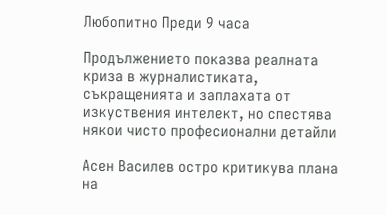Любопитно Преди 9 часа

Продължението показва реалната криза в журналистиката, съкращенията и заплахата от изкуствения интелект, но спестява някои чисто професионални детайли

Асен Василев остро критикува плана на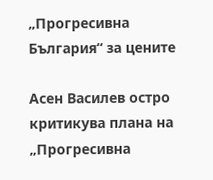„Прогресивна България“ за цените

Асен Василев остро критикува плана на „Прогресивна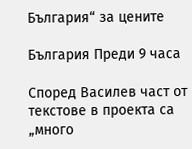България“ за цените

България Преди 9 часа

Според Василев част от текстове в проекта са „много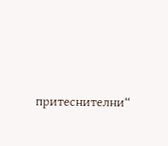притеснителни“